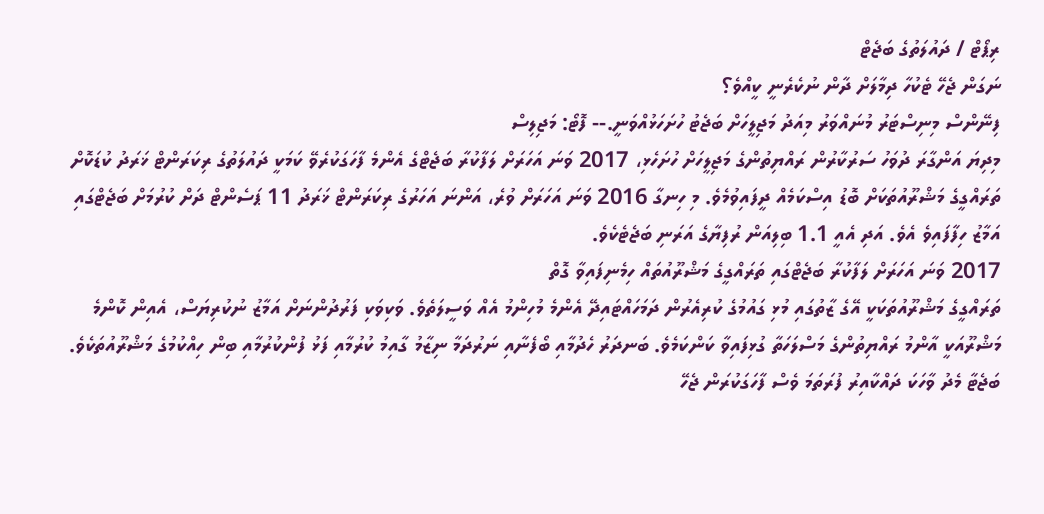ރިޕޯޓް / ދައުލަތުގެ ބަޖެޓް
ނަގަން ޖެހޭ ޓެކުހާ ދިމާލަށް ދާން ނުކެރެނީ ކީއްވެ؟
ފިނޭންސް މިނިސްޓަރު މުނައްވަރު މިއަދު މަޖިލީހަށް ބަޖެޓު ހުށަހަޅުއްވަނީ.-- ފޮޓޯ: މަޖިލިސް
މިދިޔަ އަންގާރަ ދުވަހު ސަރުކާރުން ރައްޔިތުންގެ މަޖިލީހަށް ހުށަހެޅި، 2017 ވަނަ އަހަރަށް ލަފާކުރާ ބަޖެޓްގެ އެންމެ ފާހަގަކުރެވޭ ކަމަކީ ދައުލަތުގެ ރިކަރަންޓް ޚަރަދު ކުޑަކޮށް ތަރައްގީގެ މަޝްރޫއުތަކަށް ބޮޑު އިސްކަމެއް ދީފައިވުމެވެ. މި ހިނގާ 2016 ވަނަ އަހަރަށް ވުރެ، އަންނަ އަހަރުގެ ރިކަރަންޓް ޚަރަދު 11 ޕަސެންޓް ދަށް ކުރުމަށް ބަޖެޓްގައި އަމާޒު ހިފާފައިވެ އެވެ. އަދި އެއީ 1.1 ބިލިއަން ރުފިޔާގެ އަރަނި ބަޖެޓެކެވެ.
2017 ވަނަ އަހަރަށް ލަފާކުރާ ބަޖެޓްގައި ތަރައްގީގެ މަޝްރޫއުތައް ހިމެނިފައިވާ ގޮތް
ތަރައްގީގެ މަޝްރޫއުތަކަކީ އޭގެ ޒާތުގައި މުޅި ގައުމުގެ ކުރިއެރުން ދަމަހައްޓައިދޭ އެންމެ މުހިންމު އެއް ވަސީލަތެވެ. ވަކިވަކި ފަރުދުންނަށް އަމާޒު ނުކުރިޔަސް، އެއިން ކޮންމެ މަޝްރޫއަކީ އާންމު ރައްޔިތުންގެ މަސްލަހަތާ ގުޅިފައިވާ ކަންކަމެވެ. ބަނދަރު ހެދުމާއި ބޯފެނާއި ނަރުދަމާ ނިޒާމު ގާއިމު ކުރުމާއި ފަޅު ފުންކުރުމާއި ބިން ހިއްކުމުގެ މަޝްރޫއުތަކެވެ.
ބަޖެޓާ މެދު ވާހަކަ ދައްކާއިރު ފުރަތަމަ ވެސް ފާހަގަކުރަން ޖެހޭ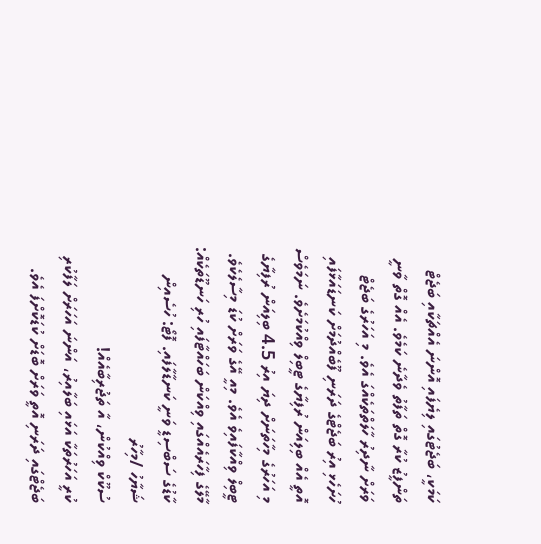ކަމަކީ، ބަޖެޓުގައި ލިޔެފައި އޮންނަ އެއްޗަކާއި ބަޖެޓް ތަންފީޒު ކުރާ ގޮތް ތަފާތު ވެދާނެ ކަމެވެ. އެއް ގޮތް ވާނީ ވަރަށް ނާދިރު ހާލަތްތަކެއްގަ އެވެ. މި އަހަރުގެ ބަޖެޓް ހުށަހެޅި އިރު ބަޖެޓްގެ ދަރަނި ފޫބެއްދުމަށް ކަނޑައަޅާފައި އޮތީ އެއް ބިލިއަން ރުފިޔާގެ ޓީބިލް ވިއްކުމަށެވެ. ނަމަވެސް މި އަހަރުގެ މިހާތަނަށް ދިޔަ އިރު 4.5 ބިލިއަން ރުފިޔާގެ ޓީބިލް ވިއްކާފައިވެ އެވެ. މިއީ އޭގެ ވަރަށް ކުޑަ މިސާލެކެވެ.
މާލޭގެ ފިހާރައެއްގައި ވިއްކަން ބަހައްޓާފައި ހުރި ހަނޑޫތަކެއް: ކާޑުގެ ސަބްސިޑީ ވަނީ ކަނޑާލާފައި. ފޮޓޯ: ހުސެއިން ޝަޔާހު /މިހާރު
ސުކޫކް ވިއްކުން، އާ ތަޖުރިބާއެއް!
ކުރީ އަހަރުތަކާ އަޅައި ބަލާއިރު، އަންނަ އަހަރަށް ލަފާކުރި ބަޖެޓްގައި ދަރަނި އޮތީ ވަރަށް ބޮޑަށް ކުޑަކޮށްފަ އެވެ.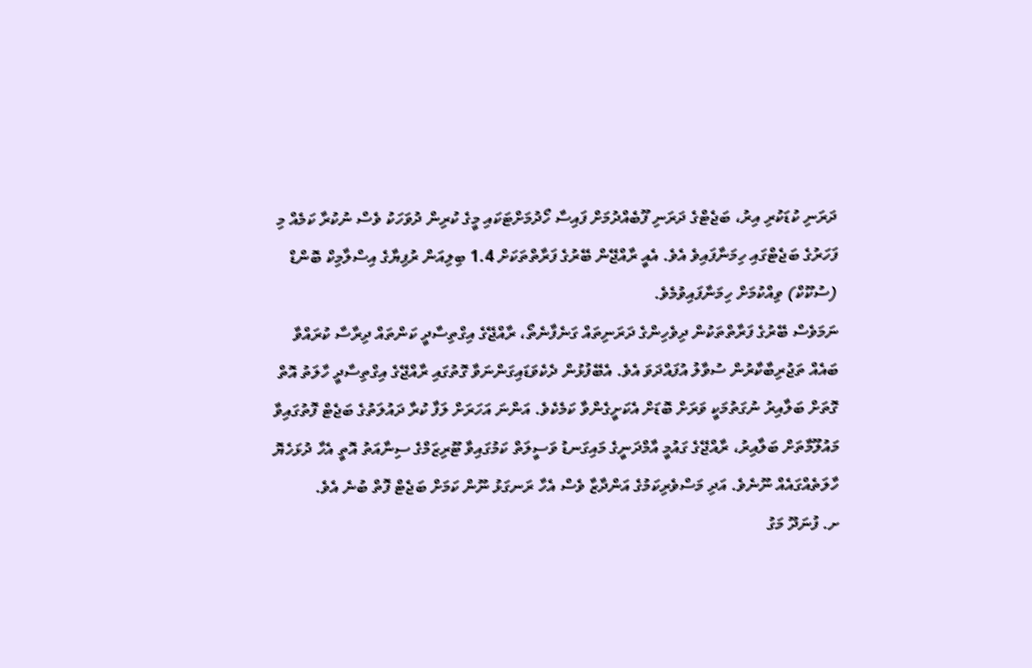ދަރަނި ކުޑަކުރި އިރު، ބަޖެޓްގެ ދަރަނި ފޫބެއްދުމަށް ފައިސާ ހޯދުމަށްޓަކައި މީގެ ކުރިން ދުވަހަކު ވެސް ނުކުރާ ކަމެއް މި ފަހަރުގެ ބަޖެޓްގައި ހިމަނާފައިވެ އެވެ. އެއީ ރާއްޖޭން ބޭރުގެ ފަރާތްތަކަށް 1.4 ބިލިއަން ރުފިޔާގެ އިސްލާމިކް ބޮންޑް (ސުކޫކް) ވިއްކުމަށް ހިމަނާފައިވުމެވެ.
ނަމަވެސް ބޭރުގެ ފަރާތްތަކުން ދިވެހިންގެ ދަރަނިތައް ގަނެފާނެތޯ، ރާއްޖޭގެ އިގްތިސާދީ ކަންތައް ދިރާސާ ކުރައްވާ ބައެއް ތަޖުރިބާކާރުން ސުވާލު އުފައްދަވަ އެވެ. އެބޭފުޅުން ދެކެވަޑައިގަންނަވާ ގޮތުގައި ރާއްޖޭގެ އިގްތިސާދީ ހާލަތު އޮތް ގޮތަށް ބަލާއިރު ނުގަތުމަކީ ވަރަށް ބޮޑަށް އެކަށީގެންވާ ކަމެކެވެ. އަންނަ އަހަރަށް ލަފާ ކުރާ ދައުލަތުގެ ބަޖެޓް ފޮތުގައިވާ މައުލޫމާތަށް ބަލާއިރު، ރާއްޖޭގެ ގައުމީ އާމްދަނީގެ މައިގަނޑު ވަސީލަތް ކަމުގައިވާ ޓޫރިޒަމްގެ ސިނާއަތު އޮތީ އެހާ ދުޅަހެޔޮ ހާލަތެއްގައެއް ނޫނެވެ. އަދި މަސްވެރިކަމުގެ އަންދާޒާ ވެސް އެހާ ރަނގަޅު ނޫން ކަމަށް ބަޖެޓް ފޮތް ބުނެ އެވެ.
ށ. ފުނަދޫ މަގު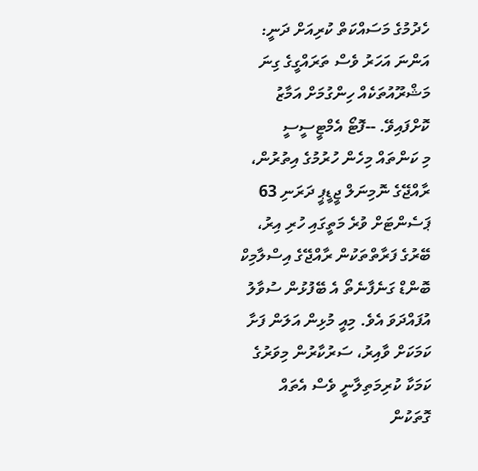ހެދުމުގެ މަސައްކަތް ކުރިއަށް ދަނީ: އަންނަ އަހަރު ވެސް ތަރައްގީގެ ގިނަ މަޝްރޫއުތަކެއް ހިންގުމަށް އަމާޒު ކޮށްފައިވޭ. --ފޮޓޯ އެމްޓީސީސީ
މި ކަންތައް މިހެން ހުރުމުގެ އިތުރުން، ރާއްޖޭގެ ނޮމިނަލް ޖީޑީޕީ ދަރަނި 63 ޕަސެންޓަށް ވުރެ މަތީގައި ހުރި އިރު، ބޭރުގެ ފަރާތްތަކުން ރާއްޖޭގެ އިސްލާމިކް ބޮންޑް ގަނެފާނެތޯ އެ ބޭފުޅުން ސުވާލު އުފައްދަވަ އެވެ. މިއީ މުޅިން އަލަން ފަށާ ކަމަކަށް ވާއިރު، ސަރުކާރުން މިވަރުގެ ކަމަކާ ކުރިމަތިލާނީ ވެސް އެތައް ގޮތަކުން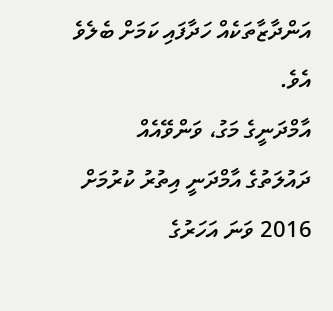އަންދާޒާތަކެއް ހަދާފައި ކަމަށް ބެލެވެ އެވެ.
އާމްދަނީގެ މަގު، ވަންވޭއެއް
ދައުލަތުގެ އާމްދަނީ އިތުރު ކުރުމަށް 2016 ވަނަ އަހަރުގެ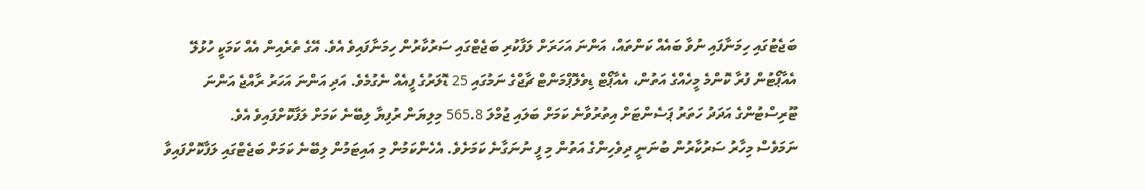ބަޖެޓުގައި ހިމަނާފައި ނުވާ ބައެއް ކަންތައް، އަންނަ އަހަރަށް ލަފާކުރި ބަޖެޓްގައި ސަރުކާރުން ހިމަނާފައިވެ އެވެ. އޭގެ ތެރެއިން އެއް ކަމަކީ ހުޅުލޭ އެއާޕޯޓުން ފުރާ ކޮންމެ މީހެއްގެ އަތުން، އެއާޕޯޓް ޑިވެލޮޕްމަންޓް ޗާޖްގެ ނަމުގައި 25 ޑޮލަރުގެ ފީއެއް ނެގުމެވެ. އަދި އަންނަ އަހަރު ރާއްޖެ އަންނަ ޓޫރިސްޓުންގެ އަދަދު ހަތަރު ޕަސެންޓަށް އިތުރުވާނެ ކަމަށް ބަލައި ޖުމްލަ 565.8 މިލިޔަން ރުފިޔާ ލިބޭނެ ކަމަށް ލަފާކޮށްފައިވެ އެވެ.
ނަމަވެސް މިހާރު ސަރުކާރުން ބުނަނީ ދިވެހިންގެ އަތުން މި ފީ ނުނަގާނެ ކަމަށެވެ. އެހެންކަމުން މި އައިޓަމުން ލިބޭނެ ކަމަށް ބަޖެޓްގައި ލަފާކޮށްފައިވާ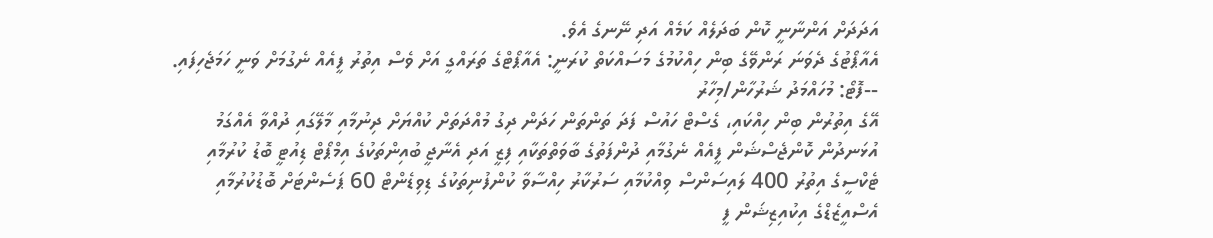އަދަދަށް އަންނާނީ ކޮން ބަދަލެއް ކަމެއް އަދި ނޭނގެ އެވެ.
އެއާޕޯޓުގެ ދެވަނަ ރަންވޭގެ ބިން ހިއްކުމުގެ މަސައްކަތް ކުރަނީ: އެއާޕޯޓްގެ ތަރައްގީ އަށް ވެސް އިތުރު ފީއެއް ނެގުމަށް ވަނީ ހަމަޖެހިފައި. --ފޮޓޯ: މުހައްމަދު ޝަރުހާން/މިހާރު
އޭގެ އިތުރުން ބިން ހިއްކައި، ގެސްޓް ހައުސް ފަދަ ތަންތަން ހަދަން ދިގު މުއްދަތަށް ކުއްޔަށް ދިނުމާއި މާލޭގައި ދުއްވާ އެއްގަމު އުޅަނދުން ކޮންޖެސްޝަން ފީއެއް ނެގުމާއި ދުންފަތުގެ ބާވަތްތަކާއި ފިޒީ އަދި އެނާޖީ ބުއިންތަކުގެ އިމްޕޯޓް ޑިއުޓީ ބޮޑު ކުރުމާއި ޓެކްސީގެ އިތުރު 400 ލައިސަންސް ވިއްކުމާއި ސަރުކާރު ހިއްސާވާ ކުންފުނިތަކުގެ ޑިވިޑެންޓް 60 ޕަސެންޓަށް ބޮޑުކުރުމާއި އެސްއީޒެޑްގެ އިކުއިޒިޝަން ފީ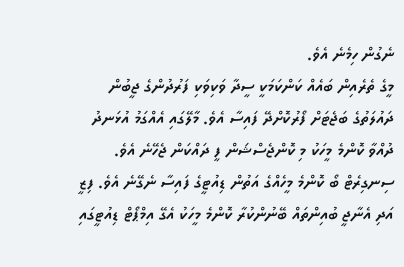ނެގުން ހިމެނެ އެވެ.
މީގެ ތެރެއިން ބައެއް ކަންކަމަކީ ސީދާ ވަކިވަކި ފަރުދުންގެ ޖީބުން ދައުލަތުގެ ބަޖެޓަށް ފޯރުކޮށްދޭ ފައިސާ އެވެ. މާލޭގައި އެއްގަމު އުޅަނދު ދުއްވާ ކޮންމެ މީހަކު މި ކޮންޖެސްޝަން ފީ ދައްކަން ޖެހޭނެ އެވެ. ސިނގިރެޓް ބޯ ކޮންމެ މީހެއްގެ އަތުން ޑިއުޓީގެ ފައިސާ ނެގޭނެ އެވެ. ފިޒީ އަދި އެނާޖީ ބުއިންތައް ބޭނުންކުރާ ކޮންމެ މީހަކު އެގޭ އިމްޕޯޓް ޑިއުޓީގައި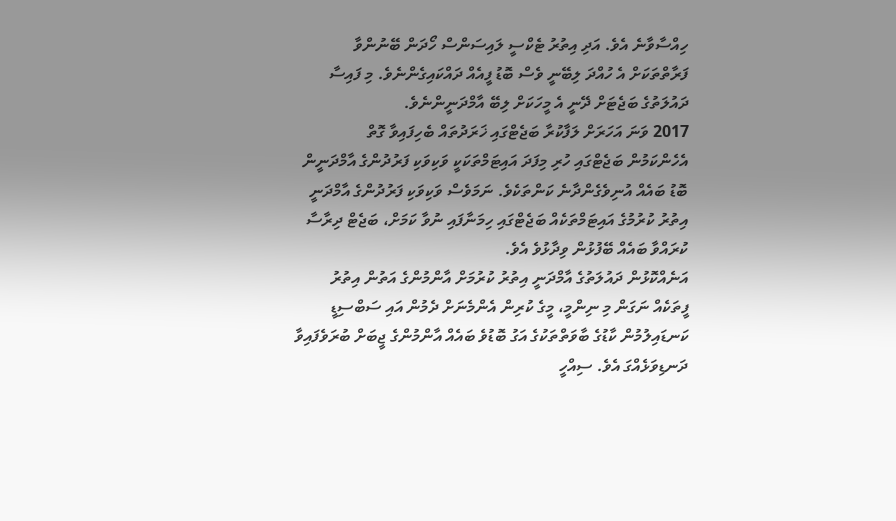ހިއްސާވާނެ އެވެ. އަދި އިތުރު ޓެކްސީ ލައިސަންސް ހޯދަން ބޭނުންވާ ފަރާތްތަކަށް އެ ހުއްދަ ލިބޭނީ ވެސް ބޮޑު ފީއެއް ދައްކައިގެންނެވެ. މި ފައިސާ ދައުލަތުގެ ބަޖެޓަށް ދޭނީ އެ މީހަކަށް ލިބޭ އާމްދަނީންނެވެ.
2017 ވަނަ އަހަރަށް ލަފާކުރާ ބަޖެޓްގައި ޚަރަދުތައް ބެހިފައިވާ ގޮތް
އެހެންކަމުން ބަޖެޓްގައި ހުރި މިފަދަ އައިޓަމްތަކަކީ ވަކިވަކި ފަރުދުންގެ އާމްދަނީން ބޮޑު ބައެއް އުނިވެގެންދާނެ ކަންތަކެވެ. ނަމަވެސް ވަކިވަކި ފަރުދުންގެ އާމްދަނީ އިތުރު ކުރުމުގެ އައިޓަމްތަކެއް ބަޖެޓްގައި ހިމަނާފައި ނުވާ ކަމަށް، ބަޖެޓް ދިރާސާ ކުރައްވާ ބައެއް ބޭފުޅުން ވިދާޅުވެ އެވެ.
އަނެއްކޮޅުން ދައުލަތުގެ އާމްދަނީ އިތުރު ކުރުމަށް އާންމުންގެ އަތުން އިތުރު ފީތަކެއް ނަގަން މި ނިންމީ، މީގެ ކުރިން އެންމެނަށް ދެމުން އައި ސަބްސިޑީ ކަނޑައިލުމުން ކާޑުގެ ބާވަތްތަކުގެ އަގު ބޮޑުވެ ބައެއް އާންމުންގެ ޖީބަށް ބުރަވެފައިވާ ދަނޑިވަޅެއްގަ އެވެ. ސިއްހީ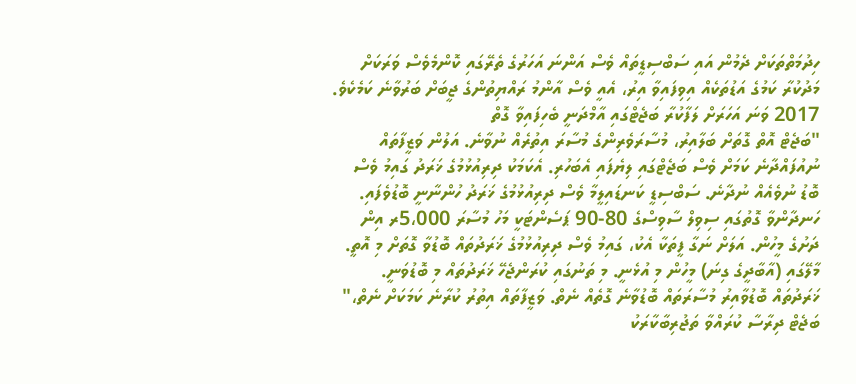ހިދުމަތްތަކަށް ދެމުން އައި ސަބްސިޑީތައް ވެސް އަންނަ އަހަރުގެ ތެރޭގައި ކޮންމެވެސް ވަރަކަށް މަދުކުރާ ކަމުގެ އަޑުތަކެއް އިވިފައިވާ އިރު، އެއީ ވެސް އާންމު ރައްޔިތުންގެ ޖީބަށް ބަރުވާނެ ކަމެކެވެ.
2017 ވަނަ އަހަރަށް ލަފާކުރާ ބަޖެޓްގައި އާމްދަނީ ބެހިފައިވާ ގޮތް
"ބަޖެޓް އޮތް ގޮތަށް ބަލާއިރު، މުސާރަވެރިންގެ މުސާރަ އިތުރެއް ނުވާނެ. އަލުން ވަޒީފާތައް ނުއުފައްދާނެ ކަމަށް ވެސް ބަޖެޓްގައި ލިޔެފައި އެބަހުރި. އެކަމަކު ދިރިއުޅުމުގެ ޚަރަދު ގައިމު ވެސް ބޮޑު ނުވެއެއް ނުދާނެ. ސަބްސިޑީ ކަނޑައިލީމާ ވެސް ދިރިއުޅުމުގެ ޚަރަދު ހުންނާނީ ބޮޑުވެފައި. ހަނދާންވާ ގޮތުގައި ސިވިލް ސާވިސްގެ 80-90 ޕަސެންޓަކީ މަހު މުސާރަ 5،000ރ އިން ދަށުގެ މީހުން. އަލަށް ނަގާ ފީތަކާ އެކު، ގައިމު ވެސް ދިރިއުޅުމުގެ ޚަރަދުތައް ބޮޑުވާ ގޮތަށް މި އޮތީ. މާލޭގައި (އާބާދީގެ ގިނަ) މީހުން މި އުޅެނީ. މި ތަނުގައި ކުރަންޖެހޭ ޚަރަދުތައް މި ބޮޑުވަނީ. ޚަރަދުތައް ބޮޑުވާއިރު މުސާރަތައް ބޮޑުވާނެ ގޮތެއް ނެތް. ވަޒީފާތައް އިތުރު ކުރާނެ ކަމަކަށް ނެތް،" ބަޖެޓް ދިރާސާ ކުރައްވާ ތަޖުރިބާކާރަކު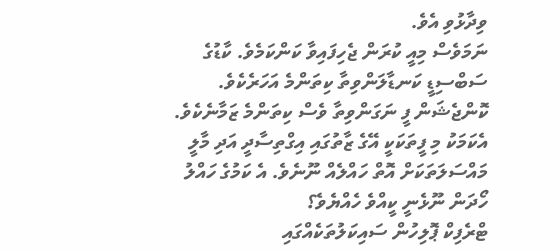ވިދާޅުވި އެވެ.
ނަމަވެސް މިއީ ކުރަން ޖެހިފައިވާ ކަންކަމެވެ. ކާޑުގެ ސަބްސިޑީ ކަނޑާލަންވިތާ ކިތަންމެ އަހަރެކެވެ. ކޮންޖެޝަން ފީ ނަގަންވިތާ ވެސް ކިތަންމެ ޒަމާނެކެވެ. އެކަމަކު މި ފީތަކަކީ އޭގެ ޒާތުގައި އިގްތިސާދީ އަދި މާލީ މައްސަލަތަކަށް އޮތް ހައްލެއް ނޫނެވެ. އެ ކަމުގެ ހައްލު ހޯދަން ނޫޅެނީ ކީއްވެ ހެއްޔެވެ؟
ޓްރެފިކް ޕޮލިހުން ސައިކަލުތަކެއްގައި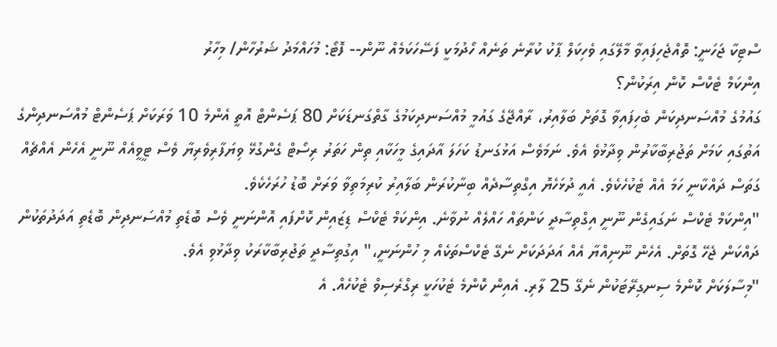ސްޓިކާ ޖަހަނީ: ތޮއްޖެހިފައިވާ މާލޭގައި ވެހިކަލް ޕާކު ކުރާނެ ތަނެއް ހޯދުމަކީ ފަސޭހަކަމެއް ނޫން-- ފޮޓޯ: މުހައްމަދު ޝަރުހާން/ މިހާރު
އިންކަމް ޓެކްސް ކޮން އިރަކުން؟
ގައުމުގެ މުއްސަނދިކަން ބެހިފައިވާ ގޮތަށް ބަލާއިރު، ރާއްޖޭގެ ގައުމީ މުއްސަނދިކަމުގެ ގާތްގަނޑަކަށް 80 ޕަސެންޓް އޮތީ އެންމެ 10 ވަރަކަށް ޕަސެންޓް މުއްސަނދިންގެ އަތުގައި ކަމަށް ތަޖުރިބާކާރުން ވިދާޅުވެ އެވެ. ނަމަވެސް އަޅުގަނޑު ކަހަލަ އާދައިގެ މީހަކާއި ތިން ހަތަރު ރިސޯޓް ގެންގުޅޭ ވިޔަފާރިވެރިޔާ ވެސް ޓީވީއެއް ނޫނީ އެހެން އެއްޗެއް ގަތަސް ދައްކާނީ ހަމަ އެއް ޓެކުހެކެވެ. އެއީ ދުޅަހެޔޮ އިގްތިސާދެއް ބިނާކުރަން ބަލާއިރު ކުރިމަތިވާ ވަރަށް ބޮޑު ހުރަހެކެވެ.
"އިންކަމް ޓެކްސް ނަގައިގެން ނޫނީ އިގްތިސާދީ ކަންތައް ހައްލެއް ނުވާނެ. އިންކަމް ޓެކްސް ޑިޒައިން ކޮށްފައި އޮންނަނީ ވެސް ބޮޑެތި މުއްސަނދިން ބޮޑެތި އަދަދުތަކުން ދައްކަން ޖެހޭ ގޮތަށް. އެހެން ނޫނިއްޔާ އެއް އަދަދަކަށް ނެގޭ ޓެކްސްތަކެއް މި ހުންނަނީ،" އިގުތިސާދީ ތަޖުރިބާކާރަކު ވިދާޅުވި އެވެ.
"މިސާލަކަށް ކޮންމެ ސިނގިރޭޓަކުން ނެގޭ 25 ލާރި. އެއިން ކޮންމެ ޓެކުހަކީ ރިގްރެސިވް ޓެކުހެއް. އެ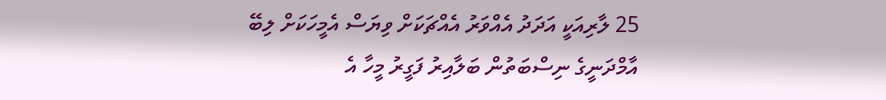25 ލާރިއަކީ އަދަދު އެއްވަރު އެއްޗަކަށް ވިޔަސް އެމީހަކަށް ލިބޭ އާމްދަނީގެ ނިސްބަތުން ބަލާއިރު ފަގީރު މީހާ އެ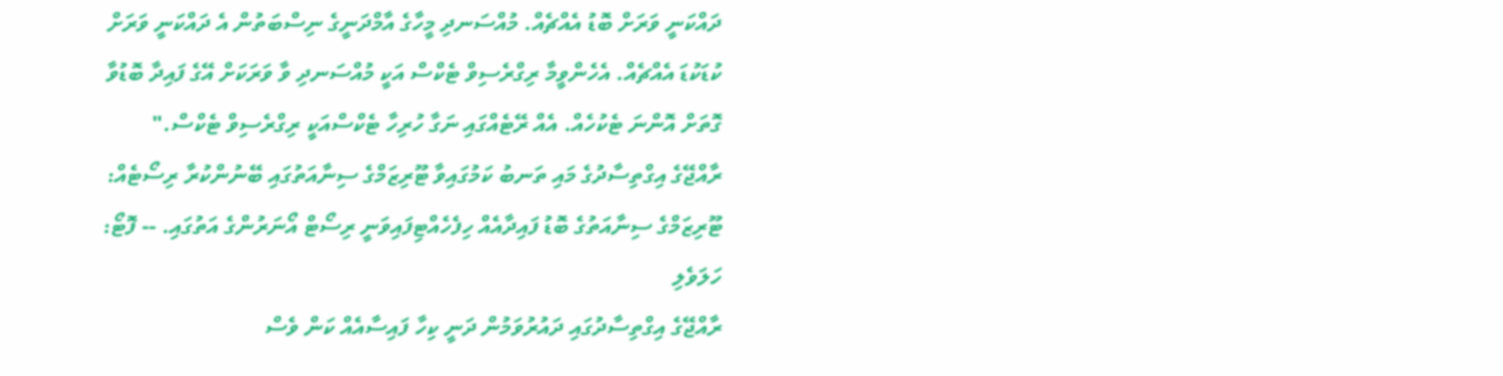ދައްކަނީ ވަރަށް ބޮޑު އެއްޗެއް. މުއްސަނދި މީހާގެ އާމްދަނީގެ ނިސްބަތުން އެ ދައްކަނީ ވަރަށް ކުޑަކުޑަ އެއްޗެއް. އެހެންވީމާ ރިގްރެސިވް ޓެކްސް އަކީ މުއްސަނދި ވާ ވަރަކަށް އޭގެ ފައިދާ ބޮޑުވާ ގޮތަށް އޮންނަ ޓެކުހެއް. އެއް ރޭޓެއްގައި ނަގާ ހުރިހާ ޓެކްސްއަކީ ރިގްރެސިވް ޓެކްސް."
ރާއްޖޭގެ އިގްތިސާދުގެ މައި ތަނބު ކަމުގައިވާ ޓޫރިޒަމްގެ ސިނާއަތުގައި ބޭނުންކުރާ ރިސޯޓެއް: ޓޫރިޒަމްގެ ސިނާއަތުގެ ބޮޑު ފައިދާއެއް ހިފެހެއްޓިފައިވަނީ ރިސޯޓް އޯނަރުންގެ އަތުގައި. -- ފޮޓޯ: ހަލަވެލި
ރާއްޖޭގެ އިގްތިސާދުގައި ދައުރުވަމުން ދަނީ ކިހާ ފައިސާއެއް ކަން ވެސް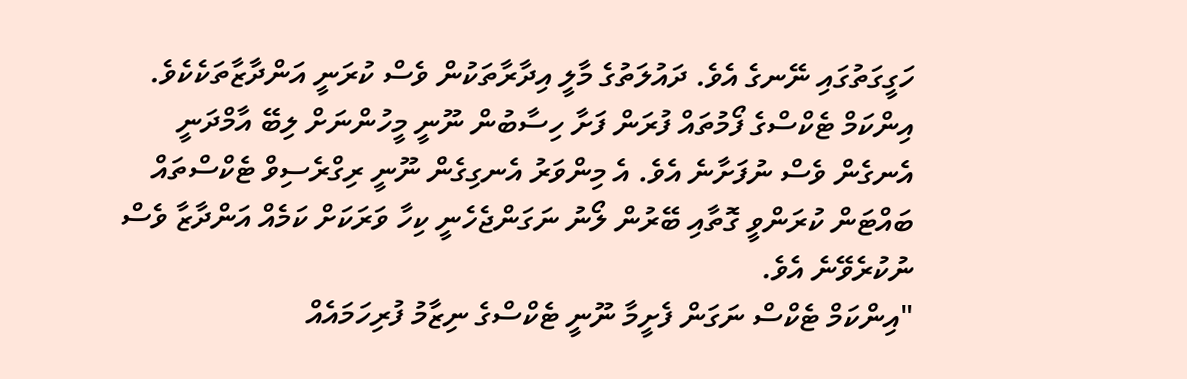ހަގީގަތުގައި ނޭނގެ އެވެ. ދައުލަތުގެ މާލީ އިދާރާތަކުން ވެސް ކުރަނީ އަންދާޒާތަކެކެވެ. އިންކަމް ޓެކްސްގެ ފޯމުތައް ފުރަން ފަށާ ހިސާބުން ނޫނީ މީހުންނަށް ލިބޭ އާމްދަނީ އެނގެން ވެސް ނުފަށާނެ އެވެ. އެ މިންވަރު އެނގިގެން ނޫނީ ރިގްރެސިވް ޓެކްސްތައް ބައްޓަން ކުރަންވީ ގޮތާއި ބޭރުން ލޯނު ނަގަންޖެހެނީ ކިހާ ވަރަކަށް ކަމެއް އަންދާޒާ ވެސް ނުކުރެވޭނެ އެވެ.
"އިންކަމް ޓެކްސް ނަގަން ފެށީމާ ނޫނީ ޓެކްސްގެ ނިޒާމު ފުރިހަމައެއް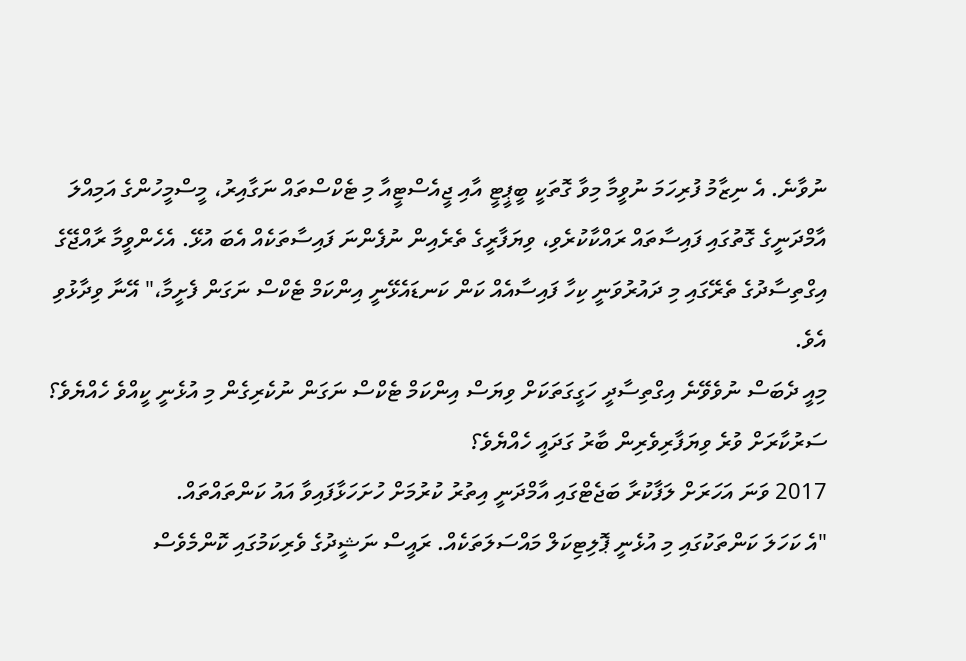ނުވާނެ. އެ ނިޒާމު ފުރިހަމަ ނުވީމާ މިވާ ގޮތަކީ ބީޕީޓީ އާއި ޖީއެސްޓީއާ މި ޓެކްސްތައް ނަގާއިރު، މީސްމީހުންގެ އަމިއްލަ އާމްދަނީގެ ގޮތުގައި ފައިސާތައް ރައްކާކުރެވި، ވިޔަފާރީގެ ތެރެއިން ނުފެންނަ ފައިސާތަކެއް އެބަ އުޅޭ. އެހެންވީމާ ރާއްޖޭގެ އިގްތިސާދުގެ ތެރޭގައި މި ދައުރުވަނީ ކިހާ ފައިސާއެއް ކަން ކަނޑައެޅޭނީ އިންކަމް ޓެކްސް ނަގަން ފެށީމާ،" އޭނާ ވިދާޅުވި އެވެ.
މިއީ ދެބަސް ނުވެވޭނެ އިގްތިސާދީ ހަގީގަތަކަށް ވިޔަސް އިންކަމް ޓެކްސް ނަގަން ނުކެރިގެން މި އުޅެނީ ކީއްވެ ހެއްޔެވެ؟ ސަރުކާރަށް ވުރެ ވިޔަފާރިވެރިން ބާރު ގަދައީ ހެއްޔެވެ؟
2017 ވަނަ އަހަރަށް ލަފާކުރާ ބަޖެޓްގައި އާމްދަނީ އިތުރު ކުރުމަށް ހުށަހަޅާފައިވާ އައު ކަންތައްތައް.
"އެ ކަހަލަ ކަންތަކުގައި މި އުޅެނީ ޕޮލިޓިކަލް މައްސަލަތަކެއް. ރައީސް ނަޝީދުގެ ވެރިކަމުގައި ކޮންމެވެސް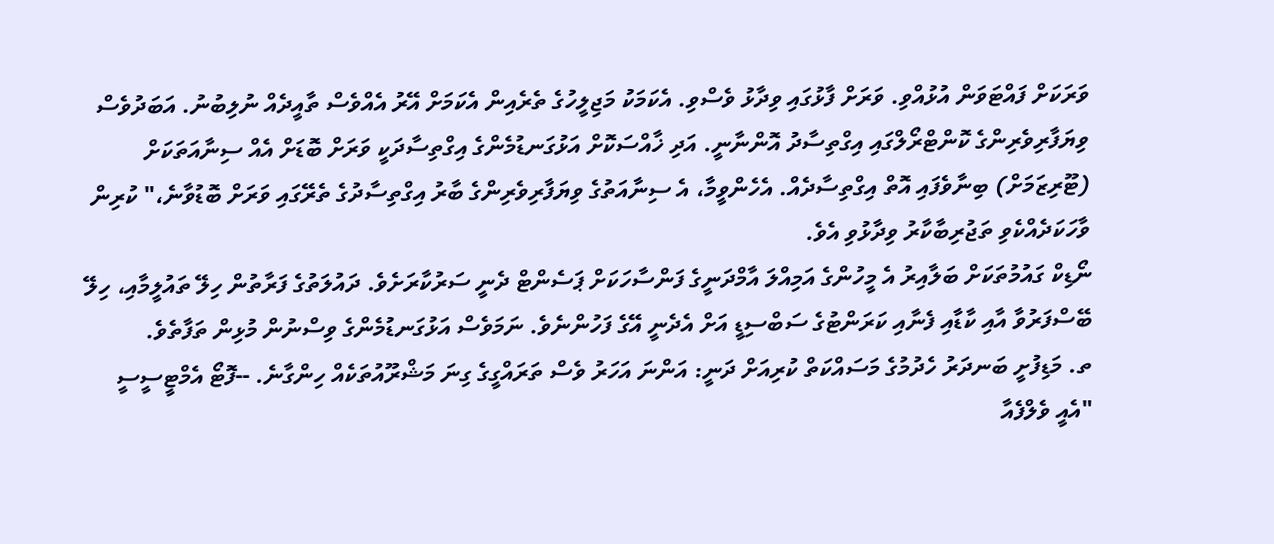ވަރަކަށް ފައްޓަވަން އުޅުއްވި. ވަރަށް ފާޅުގައި ވިދާޅު ވެސްވި. އެކަމަކު މަޖިލީހުގެ ތެރެއިން އެކަމަށް އޭރު އެއްވެސް ތާއީދެއް ނުލިބުނު. އަބަދުވެސް ވިޔަފާރިވެރިންގެ ކޮންޓްރޯލްގައި އިގްތިސާދު އޮންނާނީ. އަދި ޚާއްސަކޮށް އަޅުގަނޑުމެންގެ އިގްތިސާދަކީ ވަރަށް ބޮޑަށް އެއް ސިނާއަތަކަށް (ޓޫރިޒަމަށް) ބިނާވެފައި އޮތް އިގްތިސާދެއް. އެހެންވީމާ، އެ ސިނާއަތުގެ ވިޔަފާރިވެރިންގެ ބާރު އިގްތިސާދުގެ ތެރޭގައި ވަރަށް ބޮޑުވާނެ،" ކުރިން ވާހަކަދެއްކެވި ތަޖުރިބާކާރު ވިދާޅުވި އެވެ.
ނޯޑިކް ގައުމުތަކަށް ބަލާއިރު އެ މީހުންގެ އަމިއްލަ އާމްދަނީގެ ފަންސާހަކަށް ޕަސެންޓް ދެނީ ސަރުކާރަށެވެ. ދައުލަތުގެ ފަރާތުން ހިލޭ ތައުލީމާއި، ހިލޭ ބޭސްފަރުވާ އާއި ކާޑާއި ފެނާއި ކަރަންޓުގެ ސަބްސިޑީ އަށް އެދެނީ އޭގެ ފަހުންނެވެ. ނަމަވެސް އަޅުގަނޑުމެންގެ ވިސްނުން މުޅިން ތަފާތެވެ.
ތ. މަޑިފުށީ ބަނދަރު ހެދުމުގެ މަސައްކަތް ކުރިއަށް ދަނީ: އަންނަ އަހަރު ވެސް ތަރައްގީގެ ގިނަ މަޝްރޫއުތަކެއް ހިންގާނެ. --ފޮޓޯ އެމްޓީސީސީ
"އެއީ ވެލްފެއާ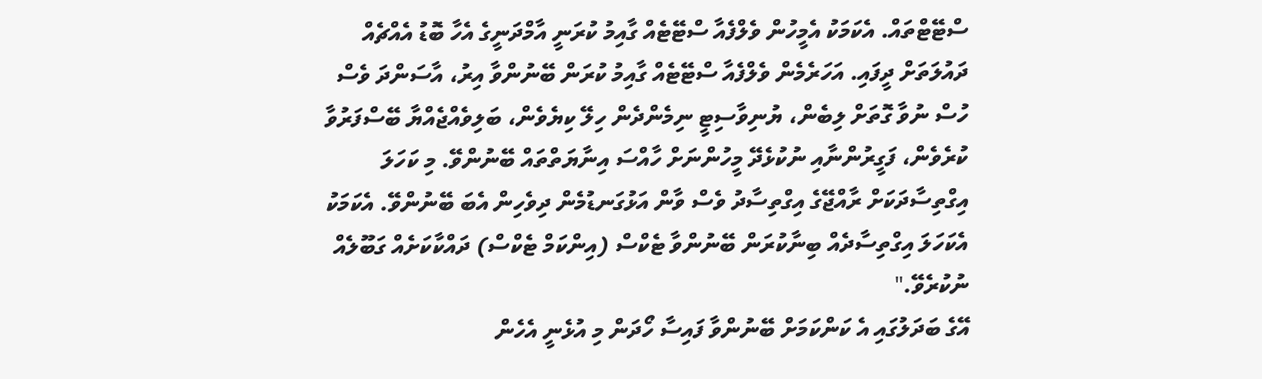ސްޓޭޓްތައް. އެކަމަކު އެމީހުން ވެލްފެއާ ސްޓޭޓެއް ގާއިމު ކުރަނީ އާމްދަނީގެ އެހާ ބޮޑު އެއްޗެއް ދައުލަތަށް ދީފައި. އަހަރެމެން ވެލްފެއާ ސްޓޭޓެއް ގާއިމު ކުރަން ބޭނުންވާ އިރު، އާސަންދަ ވެސް ހުސް ނުވާ ގޮތަށް ލިބެން، ޔުނިވާސިޓީ ނިމެންދެން ހިލޭ ކިޔެވެން، ބަލިވެއްޖެއްޔާ ބޭސްފަރުވާ ކުރެވެން، ފަގީރުންނާއި ނުކުޅެދޭ މީހުންނަށް ހާއްސަ އިނާޔަތްތައް ބޭނުންވޭ. މި ކަހަލަ އިގްތިސާދަކަށް ރާއްޖޭގެ އިގްތިސާދު ވެސް ވާން އަޅުގަނޑުމެން ދިވެހިން އެބަ ބޭނުންވޭ. އެކަމަކު އެކަހަލަ އިގްތިސާދެއް ބިނާކުރަން ބޭނުންވާ ޓެކްސް (އިންކަމް ޓެކްސް) ދައްކާކަށެއް ގަބޫލެއް ނުކުރެވޭ."
އޭގެ ބަދަލުގައި އެ ކަންކަމަށް ބޭނުންވާ ފައިސާ ހޯދަން މި އުޅެނީ އެހެން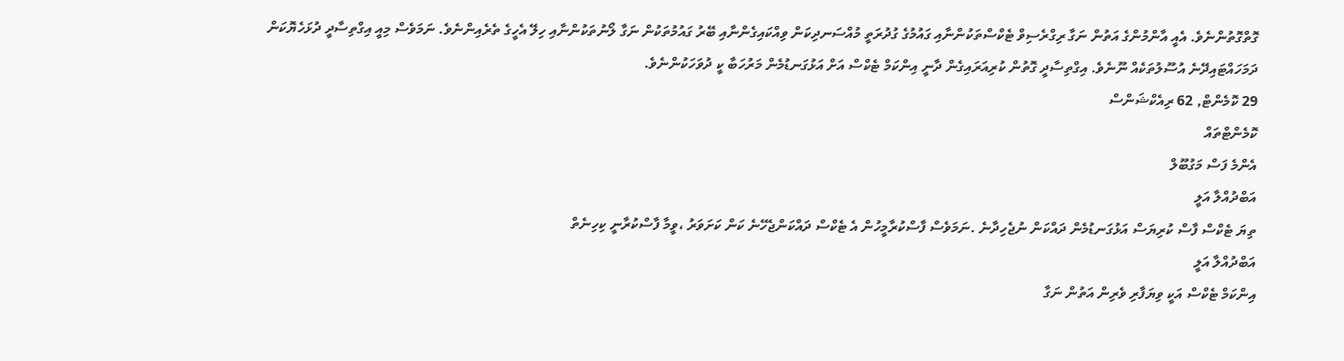ގޮތްގޮތުންނެވެ. އެއީ އާންމުންގެ އަތުން ނަގާ ރިގްރެސިވް ޓެކްސްތަކުންނާއި ގައުމުގެ ގުދުރަތީ މުއްސަނދިކަން ވިއްކައިގެންނާއި ބޭރު ގައުމުތަކުން ނަގާ ލޯނުތަކުންނާއި ހިލޭ އެހީގެ ތެރެއިންނެވެ. ނަމަވެސް މިއީ އިގްތިސާދީ ދުޅަހެޔޮކަން ދަމަހައްޓައިދޭނެ އުސޫލުތަކެއް ނޫނެވެ. އިގްތިސާދީ ގޮތުން ކުރިއަރައިގެން ދާނީ އިންކަމް ޓެކްސް އަށް އަޅުގަނޑުމެން މަރުހަބާ ކީ ދުވަހަކުންނެވެ.
29 ކޮމެންޓް, 62 ރިއެކްޝަންސް
ކޮމެންޓްތައް
އެންމެ ފަސް މަގުބޫލް
އަބްދުއްލާ އަލީ
ތިޔަ ޓެކްސް ފާސް ކުރިޔަސް އަޅުގަނޑުމެން ދައްކަން ނުޖެހިދާނެ .ނަމަވެސް ފާސްކުރާމީހުން އެ ޓެކްސް ދައްކަންޖެހޭނެ ކަން ކަށަވަރު ،ވީމާ ފާސްކުރާނީ ކިހިނެތް
އަބްދުއްލާ އަލީ
އިންކަމް ޓެކްސް އަކީ ވިޔަފާރި ވެރިން އަތުން ނަގާ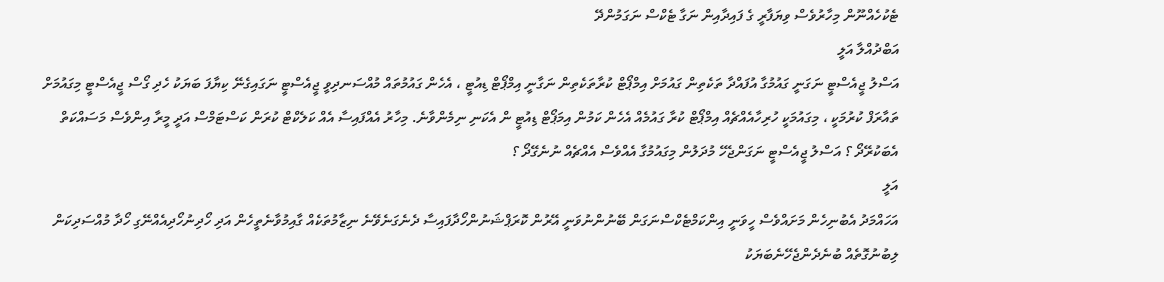ޓެކުހެއްނޫން މިހާރުވެސް ވިޔަފާރީ ގެ ފައިދާއިން ނަގާ ޓެކްސް ނަގަމުންދޭ
އަބްދުއްލާ އަލީ
އަސްލު ޖީއެސްޓީ ނަގަނީ ގައުމުގާ އުފައްދާ ތަކެތިން ގައުމަށް އިމްޕޯޓް ކުރާތަކެތިން ނަގާނީ އިމްޕޯޓް ޑިއުޓީ ، އެހެން ގައުމުތައް މުއްސަނދިވީ ޖީއެސްޓީ ނަގައިގެނޭ ކިޔާފަ ބަޔަކު ހެދި ގޯސް ޖީއެސްޓީ މިގައުމަށް ތައާރަފް ކުރުމަކީ ، މިގައުމަކީ ހުރިހާއެއްޗެއް އިމްޕޯޓް ކުރާ ގައުމެއް އެހެން ކަމުން އިމަޕޯޓް ޑިއުޓީ ން އެކަނި ނިމެންވާނެ. މިހާރު އެއްފައިސާ އެއް ކަލެކްޓް ކުރަން ކަސްޓަމްސް އަދީ މީރާ އިންވެސް މަސައްކަތް އެބަކުރޭދޯ ؟ އަސްލު ޖީއެސްޓީ ނަގަންޖެހޭ މުދަލުން މިގައުމުގާ އެއްވެސް އެއްޗެއް ނުނެގޭދޯ ؟
އަލީ
އަހައްމަދު އެބުނިހެން މަށައްވެސް ހީވަނީ އިންކަމްޓެކްސްނަގަން ބޭނުންނުވަނީ އޭރުން ކޮރަޕްޝަނުންހޯދާފައިސާ ދެނެގަނެވޭނެ ނިޒާމުތަކެއް ގާއިމުވާނެތީހެން އަދި ހޯދިނުހޯދިއެއްނޭގި ހޯދާ މުއްސަދިކަން ލިބުނުގޮތެއް ބުނެދެންޖެހޭނެބަޔަކު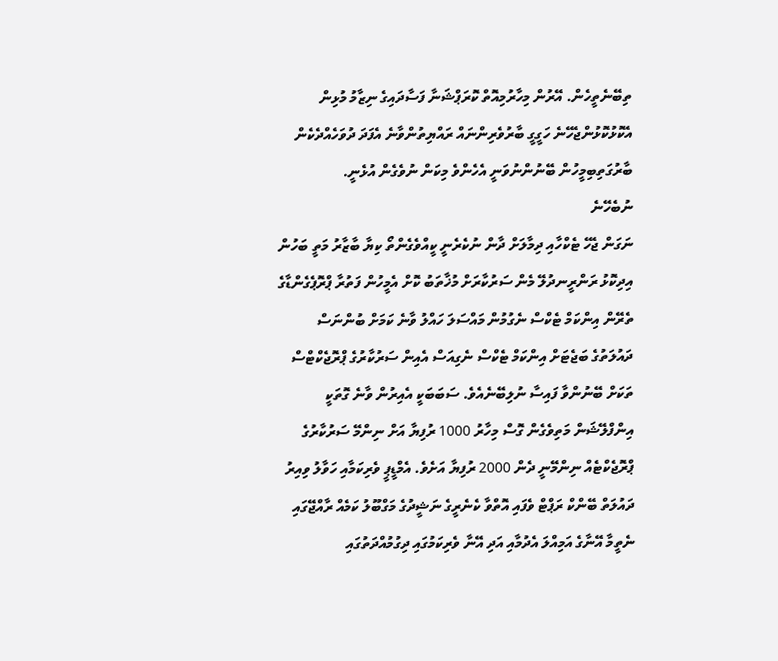ތިބޭނެތީހެން. އޭރުން މިހާރުމިއޮތް ކޮރަޕްޝަނާ ފަސާދައިގެ ނިޒާމު މުޅިން އެކޮޅުކޮޅުންޖެހޭނެ ހަގީގީ ބާރުވެރިންނައް ރައްޔިތުންވާނެ އެފަދަ ދުވަހެއްދެކެން ބާރުގަތިބިމީހުން ބޭނުންނުވަނީ އެހެންވެ މިކަން ނުވެގެން އުޅެނީ.
ނުބެހޭނެ
ނަގަން ޖެހޭ ޓެކްހާއި ދިމާލަށް ދާން ނުކެރެނީ ކީއްވެގެންތޯ ކިޔާ ބާޒާރު މަތީ ބަހުން އިދިކޮޅު ރަންރީނދުލޭ މެން ސަރުކާރަށް މުޚާތަބު ކޮށް އެމީހުން ފަތުރާ ޕްރޮޕެގެންޑާގެ ތެރޭން އިންކަމް ޓެކްސް ނެގުމުން މައްސަލަ ހައްލު ވާނެ ކަމަށް ބުންނަސް ދައުލަތުގެ ބަޖެޓަށް އިންކަމް ޓެކްސް ނެގިއަސް އެއިން ސަރުކާރުގެ ޕްރޮޖެކްޓްސް ތަކަށް ބޭނުންވާ ފައިސާ ނުލިބޭނެއެވެ. ސަބަބަކީ އެއިރުން ވާނެ ގޮތަކީ އިންފްލޭޝަން މަތިވެގެން ގޮސް މިހާރު 1000 ރުފިޔާ އަށް ނިންމޭ ސަރުކާރުގެ ޕްރޮޖެކްޓެއް ނިންމޭނީ ދެން 2000 ރުފިޔާ އަށެވެ. އެމްޑީޕީ ވެރިކަމާއި ހަވާލު ވިއިރު ދައުލަތް ބޭންކް ރަޕްޓް ވެފައި އޮތްވާ ކެނެރީގެ ނަޝީދުގެ މަގްބޫލު ކަމެއް ރާއްޖޭގައި ނެތީމާ އޭނާގެ އަމިއްލަ އެދުމާއި އަދި އޭނާ ވެރިކަމުގައި ދިގުމުއްދަތުގައި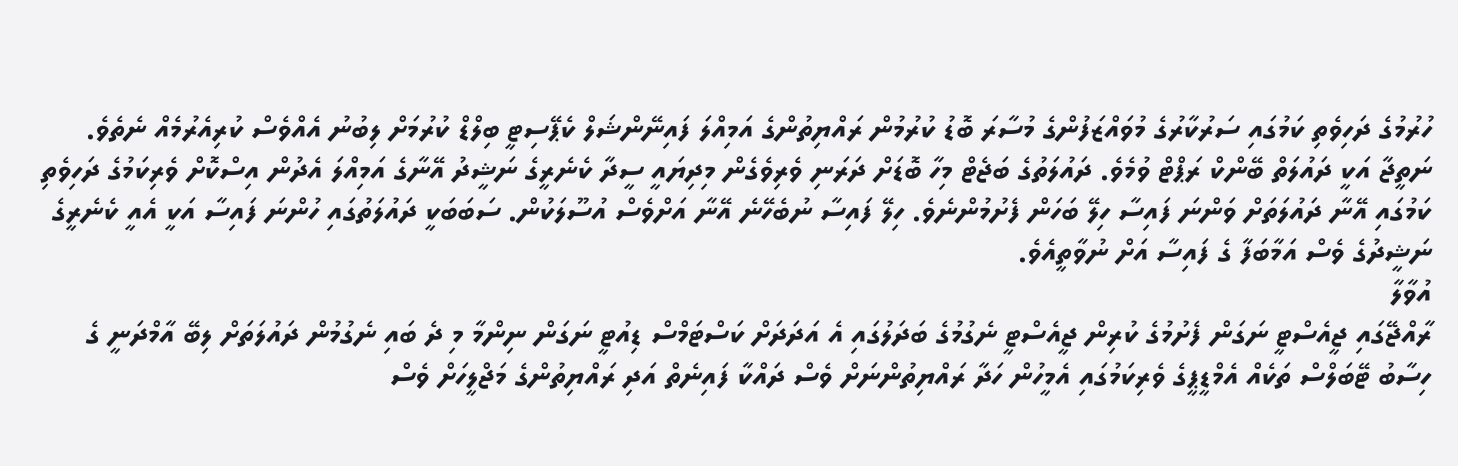ހުރުމުގެ ދަހިވެތި ކަމުގައި ސަރުކާރުގެ މުވައްޒަފުންގެ މުސާރަ ބޮޑު ކުރުމުން ރައްޔިތުންގެ އަމިއްލަ ފައިނޭންޝަލް ކެޕޭސިޓީ ބިލްޑް ކުރުމަށް ލިބުނު އެއްވެސް ކުރިއެރުމެއް ނެތެވެ. ނަތީޖާ އަކީ ދައުލަތް ބޭންކް ރަޕްޓް ވުމެވެ. ދައުލަތުގެ ބަޖެޓް މިހާ ބޮޑަށް ދަރަނި ވެރިވެގެން މިދިޔައީ ސީދާ ކެނެރީގެ ނަޝީދު އޭނާގެ އަމިއްލަ އެދުން އިސްކޮށް ވެރިކަމުގެ ދަހިވެތި ކަމުގައި އޭނާ ދައުލަތަށް ވަންނަ ފައިސާ ހިލޭ ބަހަން ފެށުމުންނެވެ. ހިލޭ ފައިސާ ނުބެހޭނެ އޭނާ އަށްވެސް އުސޫލަކުން. ސަބަބަކީ ދައުލަތުގައި ހުންނަ ފައިސާ އަކީ އެއީ ކެނެރީގެ ނަޝީދުގެ ވެސް އަމާބަފާ ގެ ފައިސާ އަށް ނުވާތީއެވެ.
އުވާލާ
ރާއްޖޭގައި ޖީއެސްޓީ ނަގަން ފެށުމުގެ ކުރިން ޖީއެސްޓީ ނެގުމުގެ ބަދަލުގައި އެ އަދަދަށް ކަސްޓަމްސް ޑިއުޓީ ނަގަން ނިންމާ މި ދެ ބައި ނެގުމުން ދައުލަތަށް ލިބޭ އާމްދަނީ ގެ ހިސާބު ޓޭބަލްސް ތަކެއް އެމްޑީޕީގެ ވެރިކަމުގައި އެމީހުން ހަދާ ރައްޔިތުންނަށް ވެސް ދައްކާ ފައިނެތް އަދި ރައްޔިތުންގެ މަޖްލީހަށް ވެސް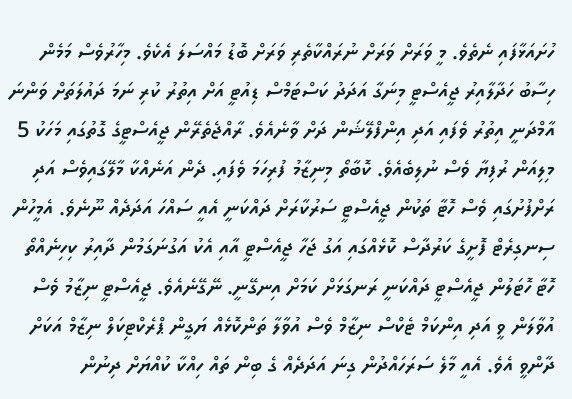ހުށައަޅާފައި ނެތެވެ. މީ ވަރަށް ވަރަށް ނުރައްކާތެރި ވަރަށް ބޮޑު މައްސަލަ އެކެވެ. މިހާރުވެސް މަމެން ހިސާބު ހަދާލާއިރު ޖީއެސްޓީ މިނަގާ އަދަދު ކަސްޓަމްސް ޑިއުޓީ އަށް އިތުރު ކުރި ނަމަ ދައުލަތަށް ވަންނަ އާމްދަނީ އިތުރު ވެފައި އަދި އިންފްލޭޝަން ދަށް ވާނެއެވެ. ރާއްޖެތެރޭން ޖީއެސްޓީގެ ގޮތުގައި މަހަކު 5 މިލިއަން ރުފިޔާ ވެސް ނުލިބެއެވެ. ކޮބާތޯ މިނިޒާމު ފުރިހަމަ ވެފައި. ދެން އަނެއްކާ މާލޭގައިވެސް އަދި ރަށްފުށުގައި ވެސް ހޮޓާ ތަކުން ޖީއެސްޓީ ސަރުކާރަށް ދައްކަނީ އެއީ ސައްހަ އަދަދެއް ނޫނެވެ. އެމީހުން ސިނގިރެޓް ފޮށީގެ ކަރުދާސް ކޮޅެއްގައި އަގު ޖަހާ ޖީއެސްޓީ އާއި އެކު އަގުނަގަމުން ދާއިރު ކިހިނެއްތޯ ހޮޓާ ހޮޓަލުން ޖީއެސްޓީ ދައްކަނީ ރަނގަޅަށް ކަމަށް އިނގޭނީ. ނޭގޭނެއެވެ. ޖީއެސްޓީ ނިޒާމު ވެސް އުވާލަން ވީ އަދި އިންކަމް ޓެކްސް ނިޒާމް ވެސް އުވާލާ ތަންކޮޅެއް ޔަގީން ޕްރެކްޓިކަލް ނިޒާމް އަކަށް ދާންވީ އެވެ. އެއީ މާލެ ސަރަހައްދުން ގިނަ އަދަދެއް ގެ ބިން ތައް ހިއްކާ ކުއްޔަށް ދިނުން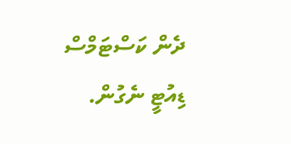ދެން ކަސްޓަމްސް ޑިއުޓީ ނެގުން.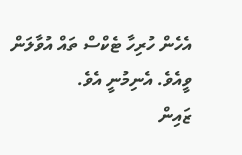އެހެން ހުރިހާ ޓެކްސް ތައް އުވާލަން ވީއެވެ. އެނިމުނީ އެވެ.
ޒައިން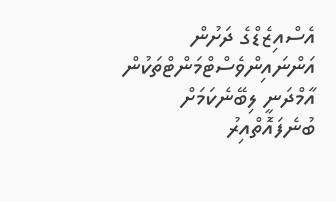އެސްއިޒެޑްގެ ދަށުން އަންނައިންވެސްޓްމަންޓްތަކުން އާމްދަނީ ލިބޭނެކަމަށް ބުނެފައޮތްއިރު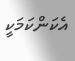އެކަންކަމަކީ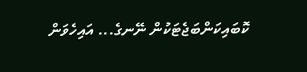ކޮބައިކަންބަޖެޓަކުން ނޭނގެ... އައިހެވަން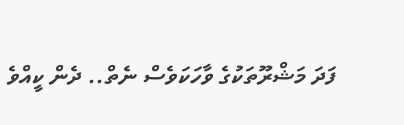ފަދަ މަޝްރޫތަކުގެ ވާހަކަވެސް ނެތް.. ދެން ކީއްވެ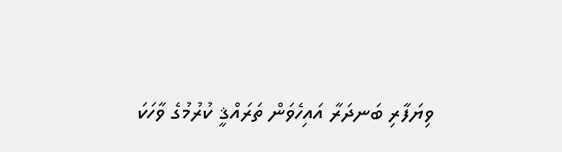ވިޔަފާރި ބަނދަރާ އައިހެވަން ތަރައްޤީ ކުރުމުގެ ވާހަކަ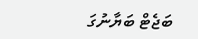ބަޖެޓް ބަޔާނުގަ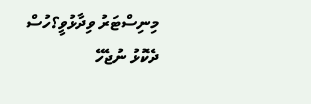މިނިސްޓަރު ވިދާޅުވީ؟ހުސް ދެކޮޅު ނުޖެހޭ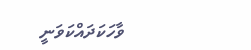ވާހަކަދައްކަވަނީ